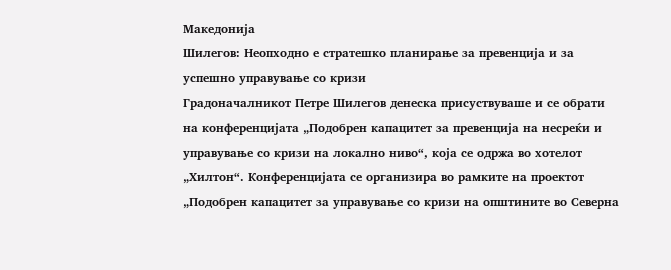Македонија
Шилегов: Неопходно е стратешко планирање за превенција и за успешно управување со кризи
Градоначалникот Петре Шилегов денеска присуствуваше и се обрати на конференцијата „Подобрен капацитет за превенција на несреќи и управување со кризи на локално ниво“, која се одржа во хотелот „Хилтон“. Конференцијата се организира во рамките на проектот „Подобрен капацитет за управување со кризи на општините во Северна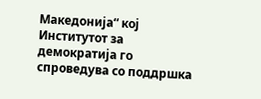Македонија“ кој Институтот за демократија го спроведува со поддршка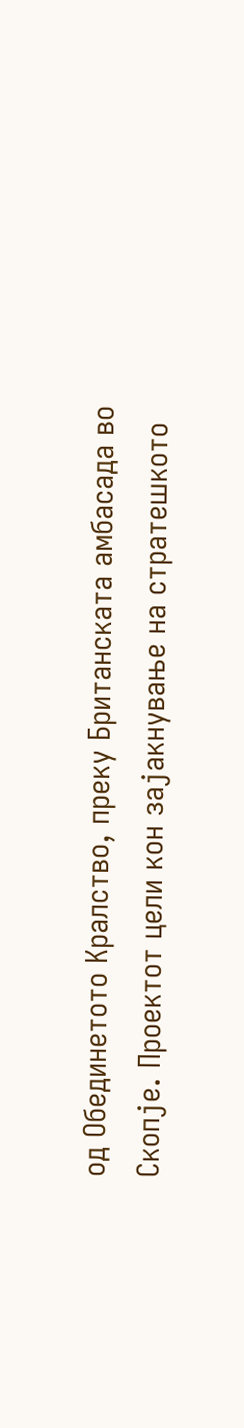од Обединетото Кралство, преку Британската амбасада во Скопје. Проектот цели кон зајакнување на стратешкото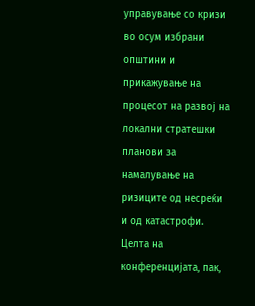управување со кризи во осум избрани општини и прикажување на процесот на развој на локални стратешки планови за намалување на ризиците од несреќи и од катастрофи.
Целта на конференцијата, пак,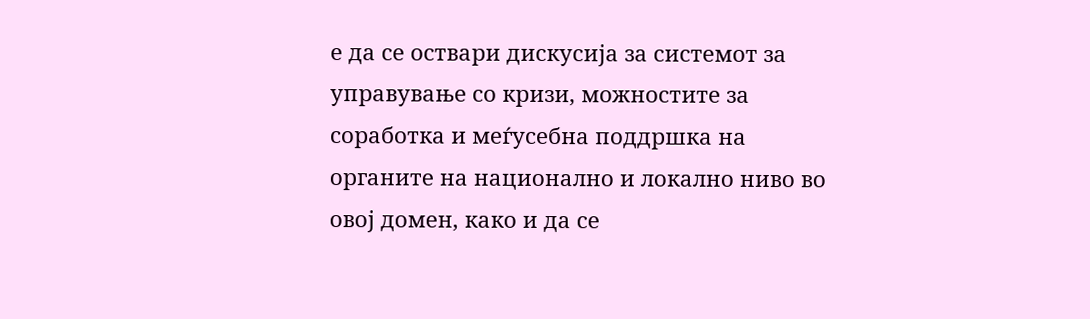е да се оствари дискусија за системот за управување со кризи, можностите за соработка и меѓусебна поддршка на органите на национално и локално ниво во овој домен, како и да се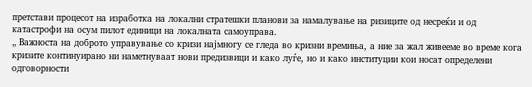претстави процесот на изработка на локални стратешки планови за намалување на ризиците од несреќи и од катастрофи на осум пилот единици на локалната самоуправа.
„ Важноста на доброто управување со кризи најмногу се гледа во кризни времиња, а ние за жал живееме во време кога кризите континуирано ни наметнуваат нови предизвици и како луѓе, но и како институции кои носат определени одговорности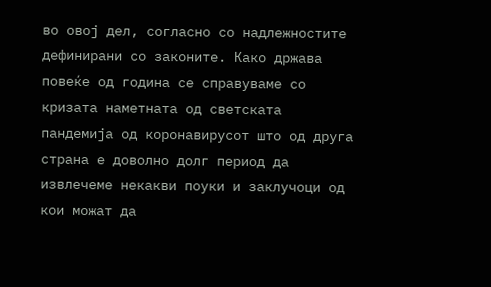во овој дел, согласно со надлежностите дефинирани со законите. Како држава повеќе од година се справуваме со кризата наметната од светската пандемија од коронавирусот што од друга страна е доволно долг период да извлечеме некакви поуки и заклучоци од кои можат да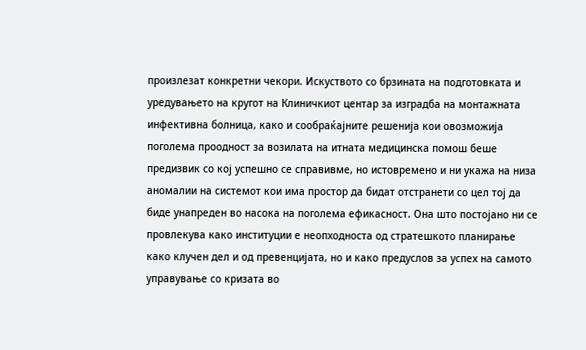произлезат конкретни чекори. Искуството со брзината на подготовката и уредувањето на кругот на Клиничкиот центар за изградба на монтажната инфективна болница, како и сообраќајните решенија кои овозможија поголема проодност за возилата на итната медицинска помош беше предизвик со кој успешно се справивме, но истовремено и ни укажа на низа аномалии на системот кои има простор да бидат отстранети со цел тој да биде унапреден во насока на поголема ефикасност. Она што постојано ни се провлекува како институции е неопходноста од стратешкото планирање како клучен дел и од превенцијата, но и како предуслов за успех на самото управување со кризата во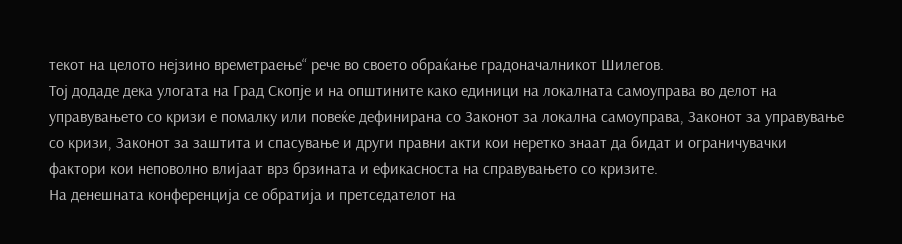текот на целото нејзино времетраење“ рече во своето обраќање градоначалникот Шилегов.
Тој додаде дека улогата на Град Скопје и на општините како единици на локалната самоуправа во делот на управувањето со кризи е помалку или повеќе дефинирана со Законот за локална самоуправа, Законот за управување со кризи, Законот за заштита и спасување и други правни акти кои неретко знаат да бидат и ограничувачки фактори кои неповолно влијаат врз брзината и ефикасноста на справувањето со кризите.
На денешната конференција се обратија и претседателот на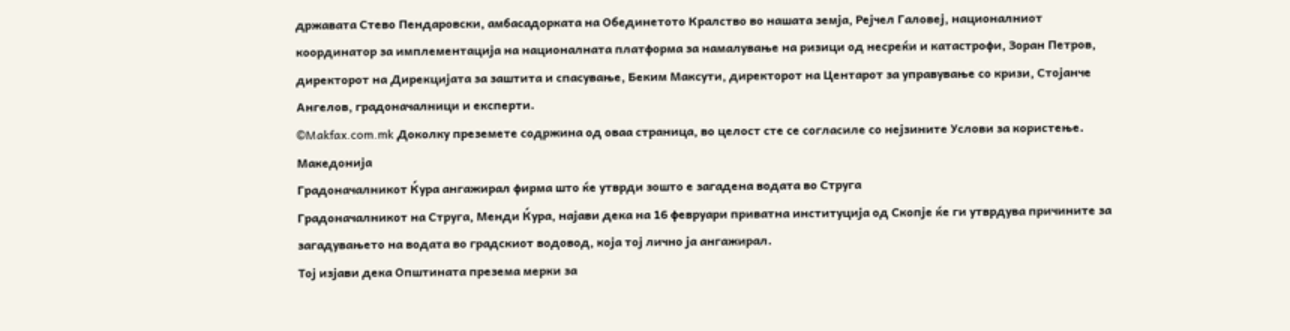државата Стево Пендаровски, амбасадорката на Обединетото Кралство во нашата земја, Рејчел Галовеј, националниот координатор за имплементација на националната платформа за намалување на ризици од несреќи и катастрофи, Зоран Петров, директорот на Дирекцијата за заштита и спасување, Беким Максути, директорот на Центарот за управување со кризи, Стојанче Ангелов, градоначалници и експерти.
©Makfax.com.mk Доколку преземете содржина од оваа страница, во целост сте се согласиле со нејзините Услови за користење.
Македонија
Градоначалникот Ќура ангажирал фирма што ќе утврди зошто е загадена водата во Струга
Градоначалникот на Струга, Менди Ќура, најави дека на 16 февруари приватна институција од Скопје ќе ги утврдува причините за загадувањето на водата во градскиот водовод, која тој лично ја ангажирал.
Тој изјави дека Општината презема мерки за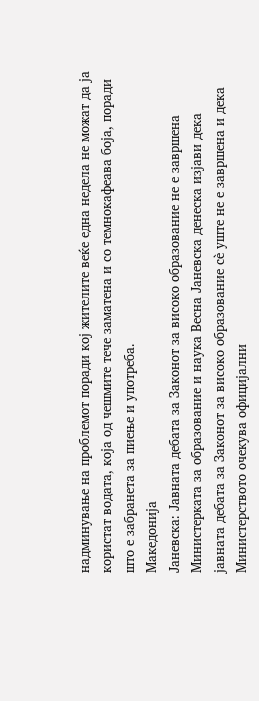надминување на проблемот поради кој жителите веќе една недела не можат да ја користат водата, која од чешмите тече заматена и со темнокафеава боја, поради што е забранета за пиење и употреба.
Македонија
Јаневска: Јавната дебата за Законот за високо образование не е завршена
Министерката за образование и наука Весна Јаневска денеска изјави дека јавната дебата за Законот за високо образование сè уште не е завршена и дека Министерството очекува официјални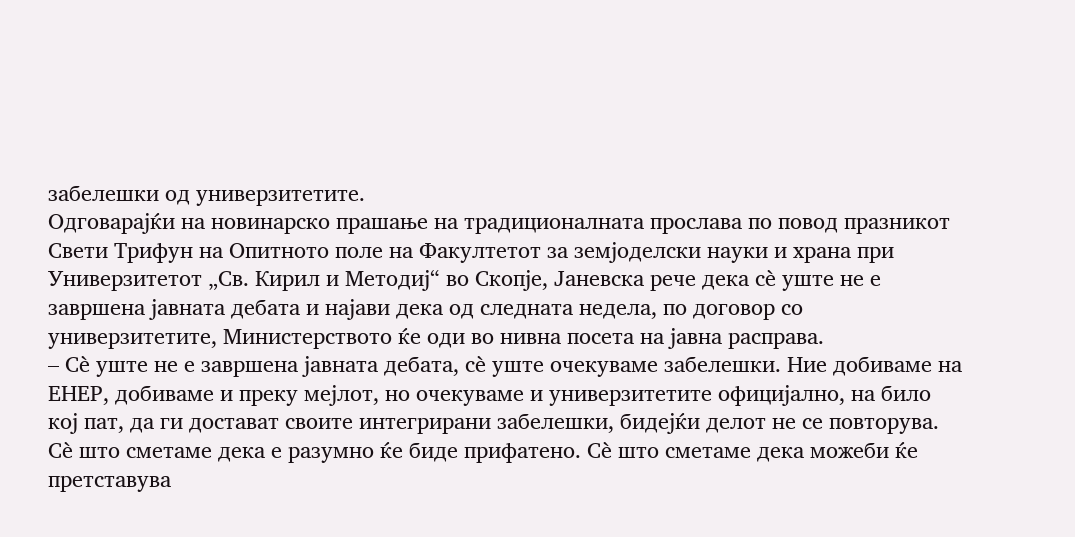забелешки од универзитетите.
Одговарајќи на новинарско прашање на традиционалната прослава по повод празникот Свети Трифун на Опитното поле на Факултетот за земјоделски науки и храна при Универзитетот „Св. Кирил и Методиј“ во Скопје, Јаневска рече дека сѐ уште не е завршена јавната дебата и најави дека од следната недела, по договор со универзитетите, Министерството ќе оди во нивна посета на јавна расправа.
– Сè уште не е завршена јавната дебата, сè уште очекуваме забелешки. Ние добиваме на ЕНЕР, добиваме и преку мејлот, но очекуваме и универзитетите официјално, на било кој пат, да ги достават своите интегрирани забелешки, бидејќи делот не се повторува. Сè што сметаме дека е разумно ќе биде прифатено. Сè што сметаме дека можеби ќе претставува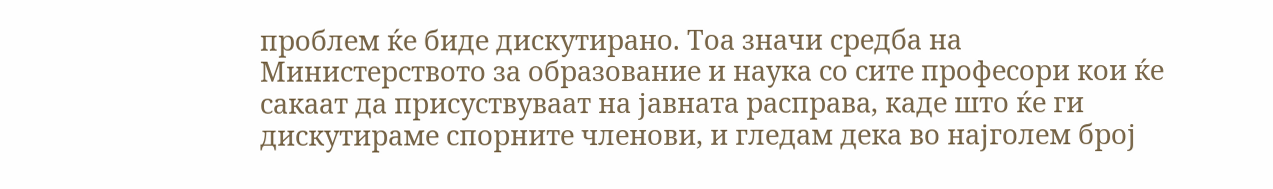проблем ќе биде дискутирано. Тоа значи средба на Министерството за образование и наука со сите професори кои ќе сакаат да присуствуваат на јавната расправа, каде што ќе ги дискутираме спорните членови, и гледам дека во најголем број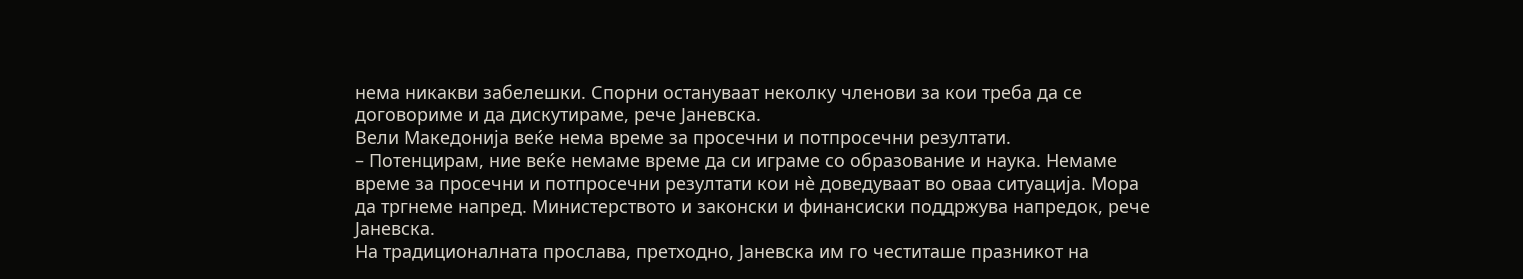нема никакви забелешки. Спорни остануваат неколку членови за кои треба да се договориме и да дискутираме, рече Јаневска.
Вели Македонија веќе нема време за просечни и потпросечни резултати.
– Потенцирам, ние веќе немаме време да си играме со образование и наука. Немаме време за просечни и потпросечни резултати кои нè доведуваат во оваа ситуација. Мора да тргнеме напред. Министерството и законски и финансиски поддржува напредок, рече Јаневска.
На традиционалната прослава, претходно, Јаневска им го честиташе празникот на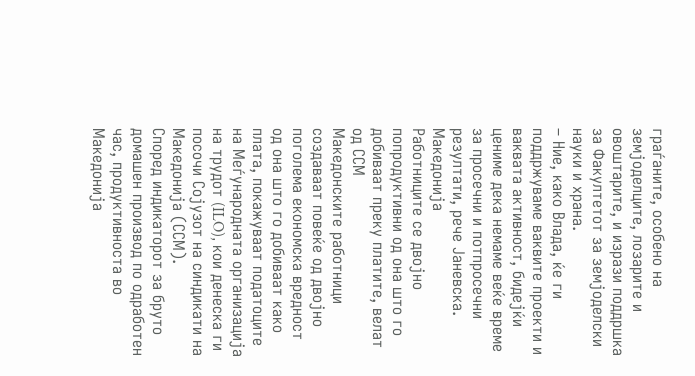граѓаните, особено на земјоделците, лозарите и овоштарите, и изрази поддршка за Факултетот за земјоделски науки и храна.
– Ние, како Влада, ќе ги поддржуваме ваквите проекти и ваквата активност, бидејќи цениме дека немаме веќе време за просечни и потпросечни резултати, рече Јаневска.
Македонија
Работниците се двојно попродуктивни од она што го добиваат преку платите, велат од ССМ
Македонските работници создаваат повеќе од двојно поголема економска вредност од она што го добиваат како плата, покажуваат податоците на Меѓународната организација на трудот (ILO), кои денеска ги посочи Сојузот на синдикати на Македонија (ССМ).
Според индикаторот за бруто домашен производ по одработен час, продуктивноста во Македонија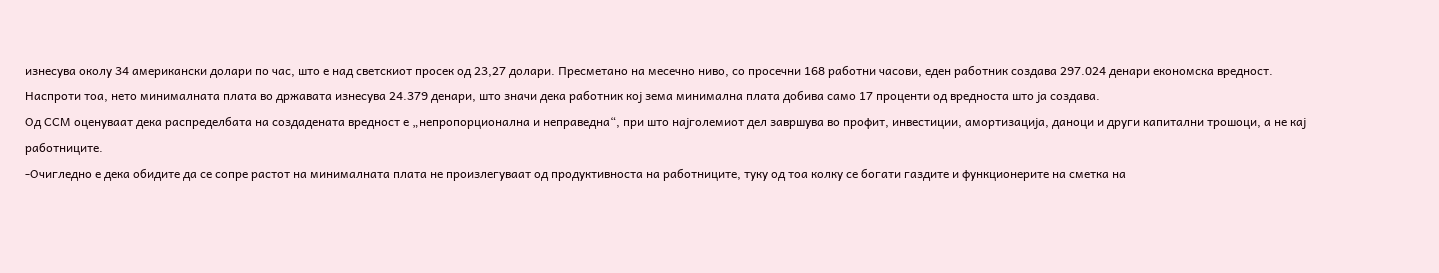изнесува околу 34 американски долари по час, што е над светскиот просек од 23,27 долари. Пресметано на месечно ниво, со просечни 168 работни часови, еден работник создава 297.024 денари економска вредност.
Наспроти тоа, нето минималната плата во државата изнесува 24.379 денари, што значи дека работник кој зема минимална плата добива само 17 проценти од вредноста што ја создава.
Од ССМ оценуваат дека распределбата на создадената вредност е „непропорционална и неправедна“, при што најголемиот дел завршува во профит, инвестиции, амортизација, даноци и други капитални трошоци, а не кај работниците.
-Очигледно е дека обидите да се сопре растот на минималната плата не произлегуваат од продуктивноста на работниците, туку од тоа колку се богати газдите и функционерите на сметка на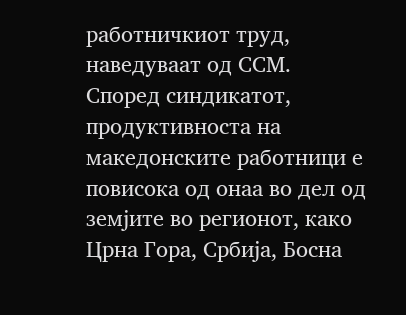работничкиот труд, наведуваат од ССМ.
Според синдикатот, продуктивноста на македонските работници е повисока од онаа во дел од земјите во регионот, како Црна Гора, Србија, Босна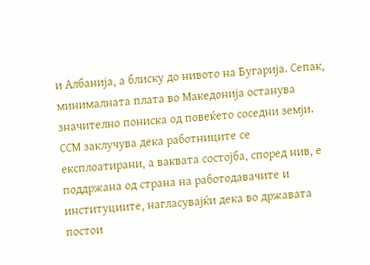и Албанија, а блиску до нивото на Бугарија. Сепак, минималната плата во Македонија останува значително пониска од повеќето соседни земји.
ССМ заклучува дека работниците се експлоатирани, а ваквата состојба, според нив, е поддржана од страна на работодавачите и институциите, нагласувајќи дека во државата постои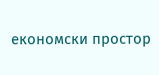економски простор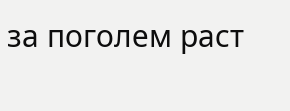за поголем раст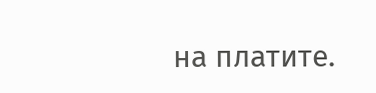на платите.